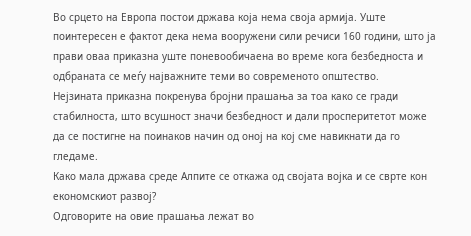Во срцето на Европа постои држава која нема своја армија. Уште поинтересен е фактот дека нема вооружени сили речиси 160 години, што ја прави оваа приказна уште поневообичаена во време кога безбедноста и одбраната се меѓу најважните теми во современото општество.
Нејзината приказна покренува бројни прашања за тоа како се гради стабилноста, што всушност значи безбедност и дали просперитетот може да се постигне на поинаков начин од оној на кој сме навикнати да го гледаме.
Како мала држава среде Алпите се откажа од својата војка и се сврте кон економскиот развој?
Одговорите на овие прашања лежат во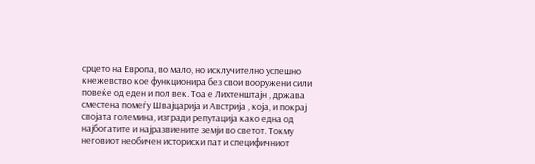срцето на Европа, во мало, но исклучително успешно кнежевство кое функционира без свои вооружени сили повеќе од еден и пол век. Тоа е Лихтенштајн , држава сместена помеѓу Швајцарија и Австрија , која, и покрај својата големина, изгради репутација како една од најбогатите и најразвиените земји во светот. Токму неговиот необичен историски пат и специфичниот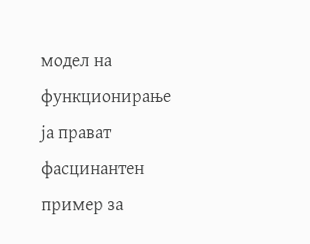модел на функционирање ја прават фасцинантен пример за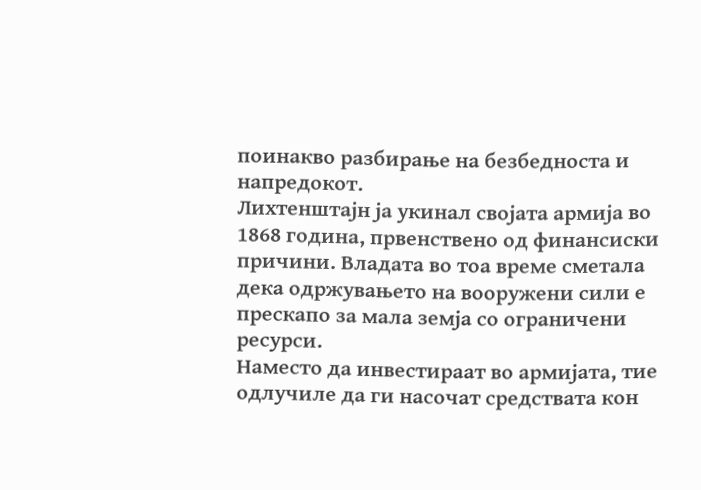поинакво разбирање на безбедноста и напредокот.
Лихтенштајн ја укинал својата армија во 1868 година, првенствено од финансиски причини. Владата во тоа време сметала дека одржувањето на вооружени сили е прескапо за мала земја со ограничени ресурси.
Наместо да инвестираат во армијата, тие одлучиле да ги насочат средствата кон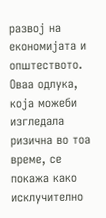развој на економијата и општеството. Оваа одлука, која можеби изгледала ризична во тоа време, се покажа како исклучително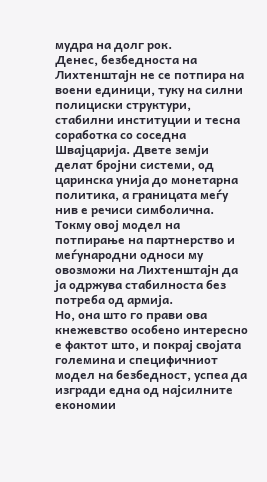мудра на долг рок.
Денес, безбедноста на Лихтенштајн не се потпира на воени единици, туку на силни полициски структури, стабилни институции и тесна соработка со соседна Швајцарија. Двете земји делат бројни системи, од царинска унија до монетарна политика, а границата меѓу нив е речиси симболична. Токму овој модел на потпирање на партнерство и меѓународни односи му овозможи на Лихтенштајн да ја одржува стабилноста без потреба од армија.
Но, она што го прави ова кнежевство особено интересно е фактот што, и покрај својата големина и специфичниот модел на безбедност, успеа да изгради една од најсилните економии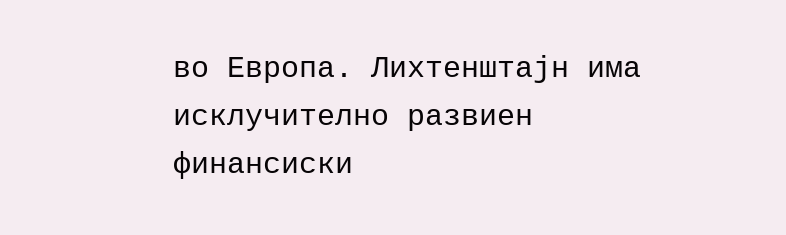во Европа. Лихтенштајн има исклучително развиен финансиски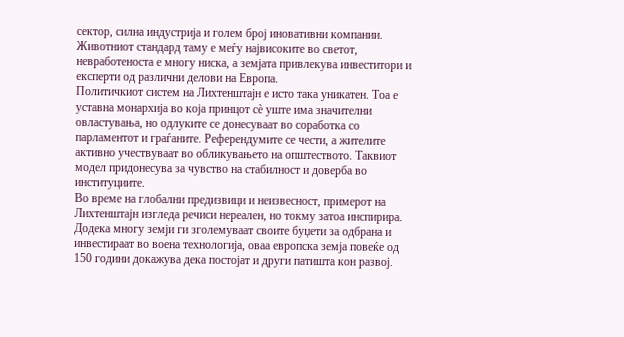сектор, силна индустрија и голем број иновативни компании. Животниот стандард таму е меѓу највисоките во светот, невработеноста е многу ниска, а земјата привлекува инвеститори и експерти од различни делови на Европа.
Политичкиот систем на Лихтенштајн е исто така уникатен. Тоа е уставна монархија во која принцот сè уште има значителни овластувања, но одлуките се донесуваат во соработка со парламентот и граѓаните. Референдумите се чести, а жителите активно учествуваат во обликувањето на општеството. Таквиот модел придонесува за чувство на стабилност и доверба во институциите.
Во време на глобални предизвици и неизвесност, примерот на Лихтенштајн изгледа речиси нереален, но токму затоа инспирира. Додека многу земји ги зголемуваат своите буџети за одбрана и инвестираат во воена технологија, оваа европска земја повеќе од 150 години докажува дека постојат и други патишта кон развој.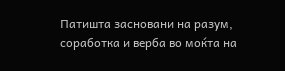Патишта засновани на разум, соработка и верба во моќта на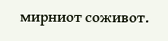мирниот соживот.